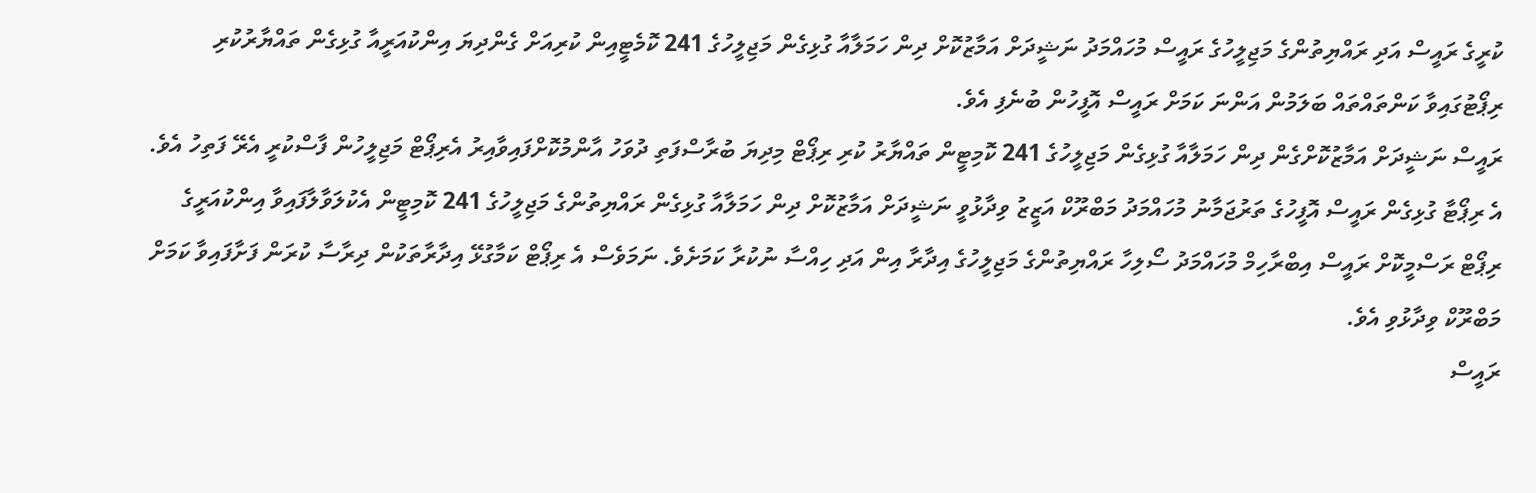ކުރީގެ ރައީސް އަދި ރައްޔިތުންގެ މަޖިލީހުގެ ރައީސް މުހައްމަދު ނަޝީދަށް އަމާޒުކޮށް ދިން ހަމަލާއާ ގުޅިގެން މަޖިލީހުގެ 241 ކޮމެޓީއިން ކުރިއަށް ގެންދިޔަ އިންކުއަރީއާ ގުޅިގެން ތައްޔާރުކުރި ރިޕޯޓުގައިވާ ކަންތައްތައް ބަލަމުން އަންނަ ކަމަށް ރައީސް އޮފީހުން ބުނެފި އެވެ.
ރައީސް ނަޝީދަށް އަމާޒުކޮށްގެން ދިން ހަމަލާއާ ގުޅިގެން މަޖިލީހުގެ 241 ކޮމިޓީން ތައްޔާރު ކުރި ރިޕޯޓް މިދިޔަ ބުރާސްފަތި ދުވަހު އާންމުކޮށްފައިވާއިރު އެރިޕޯޓް މަޖިލީހުން ފާސްކުރީ އެރޭ ފަތިހު އެވެ.
އެ ރިޕޯޓާ ގުޅިގެން ރައީސް އޮފީހުގެ ތަރުޖަމާނު މުހައްމަދު މަބްރޫކް އަޒީޒު ވިދާޅުވީ ނަޝީދަށް އަމާޒުކޮށް ދިން ހަމަލާއާ ގުޅިގެން ރައްޔިތުންގެ މަޖިލީހުގެ 241 ކޮމިޓީން އެކުލަވާލާފައިވާ އިންކުއަރީގެ ރިޕޯޓް ރަސްމީކޮށް ރައީސް އިބްރާހިމް މުހައްމަދު ސޯލިހާ ރައްޔިތުންގެ މަޖިލީހުގެ އިދާރާ އިން އަދި ހިއްސާ ނުކުރާ ކަމަށެވެ. ނަމަވެސް އެ ރިޕޯޓް ކަމާގުޅޭ އިދާރާތަކުން ދިރާސާ ކުރަން ފަށާފައިވާ ކަމަށް މަބްރޫކް ވިދާޅުވި އެވެ.
ރައީސް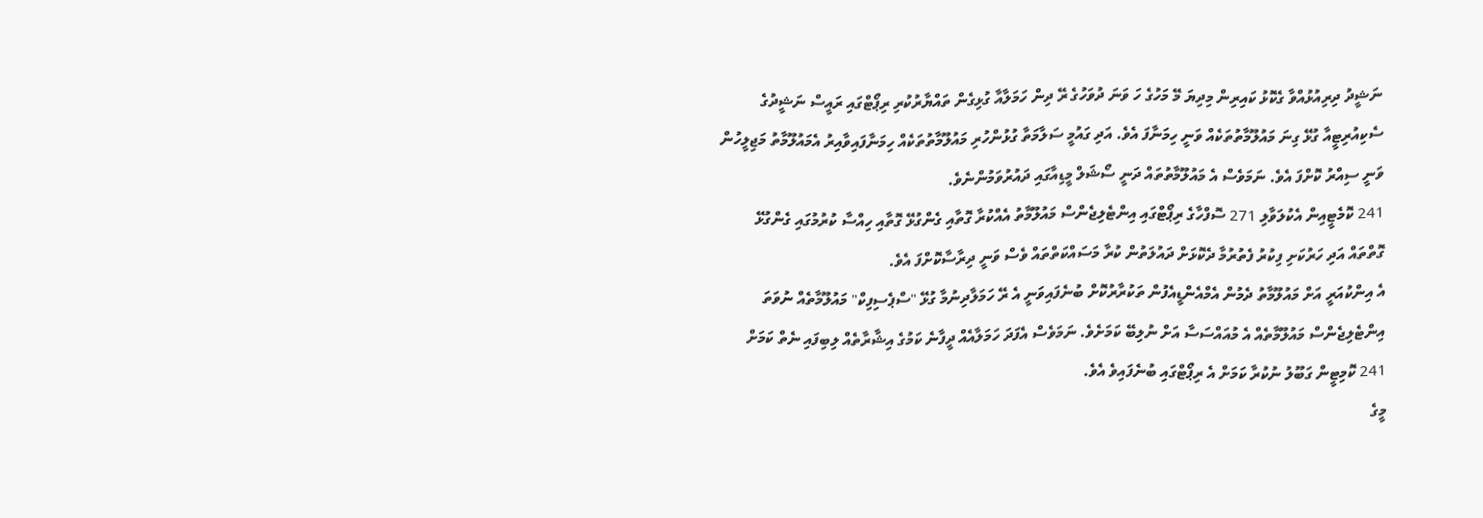ނަޝީދު ދިރިއުޅުއްވާ ގެކޮޅު ކައިރިން މިދިޔަ މޭ މަހުގެ ހަ ވަނަ ދުވަހުގެ ރޭ ދިން ހަމަލާއާ ގުޅިގެން ތައްޔާރުކުރި ރިޕޯޓްގައި ރައީސް ނަޝީދުގެ ސެކިއުރިޓީއާ ގުޅޭ ގިނަ މައުލޫމާތުތަކެއް ވަނީ ހިމަނާފަ އެވެ. އަދި ގައުމީ ސަލާމަތާ ގުޅުންހުރި މައުލޫމާތުތަކެއް ހިމަނާފައިވާއިރު އެމައުލޫމާތު މަޖިލީހުން ވަނީ ސިއްރު ކޮށްފަ އެވެ. ނަމަވެސް އެ މައުލޫމާތުތައް ދަނީ ސޯޝަލް މީޑިއާގައި ދައުރުވަމުންނެވެ.
241 ކޮމެޓީއިން އެކުލަވާލި 271 ސޮފްހާގެ ރިޕޯޓްގައި އިންޓެލިޖެންސް މައުލޫމާތު އެއްކުރާ ގޮތާއި ގެންގުޅޭ ގޮތާއި ހިއްސާ ކުރުމުގައި ގެންގުޅޭ ގޮތްތައް އަދި ހަރުކަށި ފިކުރު ފެތުރުމާ ދެކޮޅަށް ދައުލަތުން ކުރާ މަސައްކަތްތައް ވެސް ވަނީ ދިރާސާކޮށްފަ އެވެ.
އެ އިންކުއަރީ އަށް މައުލޫމާތު ދެމުން އެމްއެންޑީއެފުން ތަކުރާރުކޮށް ބުނެފައިވަނީ އެ ރޭ ހަމަލާދިނުމާ ގުޅޭ "ސްޕެސިފިކް" މައުލޫމާތެއް ނުވަތަ އިންޓެލިޖެންސް މައުލޫމާތެއް އެ މުއައްސަސާ އަށް ނުލިބޭ ކަމަށެވެ. ނަމަވެސް އެފަދަ ހަމަލާއެއް ދީފާނެ ކަމުގެ އިޝާރާތެއް ލިބިފައި ނެތް ކަމަށް 241 ކޮމިޓީން ގަބޫލު ނުކުރާ ކަމަށް އެ ރިޕޯޓްގައި ބުނެފައިވެ އެވެ.
މީގެ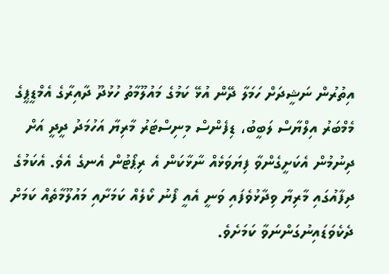އިތުރުން ނަޝީދަށް ހަމަލާ ދޭން އުޅޭ ކަމުގެ މައުލޫމާތު ހުޅުދޫ ދާއިރާގެ އެމްޑީޕީގެ މެމްބަރު އިލްޔާސް ލަބީބު، ޑިފެންސް މިނިސްޓަރު މާރިޔާ އަހުމަދު ދީދީ އަށް ދިނުމުން އެކަށީގެންވާ ފިޔަވަޅެއް ނާޅާކަން އެ ރިޕޯޓުން އެނގެ އެވެ. އެކަމުގެ ދިފާއުގައި މާރިޔާ ވިދާޅުވެފައި ވަނީ އެއީ ފޯނު ކޯލެއް ކަމަށާއި މައުލޫމާތެއް ކަމަށް ދެކެވަޑައިނުގަންނަވާ ކަމަށެވެ.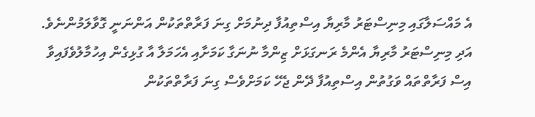އެ މައްސަލާގައި މިނިސްޓަރު މާރިޔާ އިސްތިއުފާ ދިނުމަށް ގިނަ ފަރާތްތަކުން އަންނަނީ ގޮވާލަމުންނެވެ. އަދި މިނިސްޓަރު މާރިޔާ އެންމެ ރަނގަޅަށް ޒިންމާ ނުނަގާ ކަމަށާއި އެހަމަލާ އާ ގުޅިގެން އިހުމާލުވެފައިވާ އިސް ފަރާތްތައް ވަގުތުން އިސްތިއުފާ ދޭން ޖެހޭ ކަމަށްވެސް ގިނަ ފަރާތްތަކުން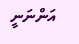އަންނަނީ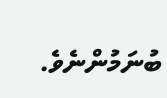ބުނަމުންނެވެ.